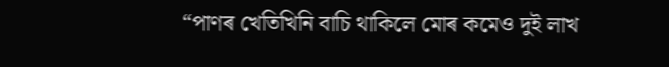“পাণৰ খেতিখিনি বাচি থাকিলে মোৰ কমেও দুই লাখ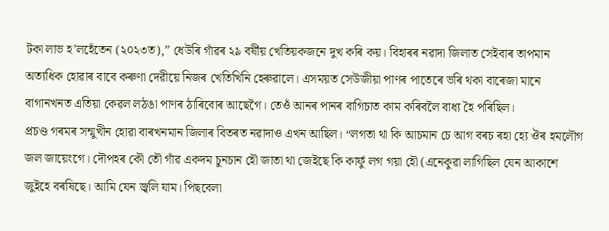টকা লাভ হ’লহেঁতেন (২০২৩ত),” ধেউৰি গাঁৱৰ ২৯ বৰ্ষীয় খেতিয়কজনে দুখ কৰি কয়। বিহাৰৰ নৱাদা জিলাত সেইবাৰ তাপমান অত্যধিক হোৱাৰ বাবে কৰুণা দেৱীয়ে নিজৰ খেতিখিনি হেৰুৱালে। এসময়ত সেউজীয়া পাণৰ পাতেৰে ভৰি থকা বাৰেজা মানে বাগানখনত এতিয়া কেৱল লঠঙা পাণৰ ঠাৰিবোৰ আছেগৈ। তেওঁ আনৰ পানৰ বাগিচাত কাম কৰিবলৈ বাধ্য হৈ পৰিছিল।
প্ৰচণ্ড গৰমৰ সন্মুখীন হোৱা বাৰখনমান জিলাৰ বিতৰত নৱাদাও এখন আছিল। “লগতা থা কি আচমান চে আগ বৰচ ৰহা হ্যে ঔৰ হমলৌগ জল জায়েংগে। দৌপহৰ কৌ তৌ গাঁৱ একদম চুনচান হৌ জাতা থা জেইছে কি কাৰ্ফু লগ গয়া হৌ (এনেকুৱা লাগিছিল যেন আকাশে জুইহে বৰষিছে। আমি যেন জ্বলি যাম। পিছবেলা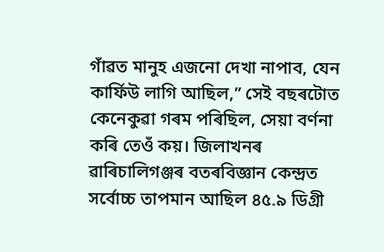গাঁৱত মানুহ এজনো দেখা নাপাব, যেন কাৰ্ফিউ লাগি আছিল,” সেই বছৰটোত কেনেকুৱা গৰম পৰিছিল, সেয়া বৰ্ণনা কৰি তেওঁ কয়। জিলাখনৰ ৱাৰিচালিগঞ্জৰ বতৰবিজ্ঞান কেন্দ্ৰত সৰ্বোচ্চ তাপমান আছিল ৪৫.৯ ডিগ্ৰী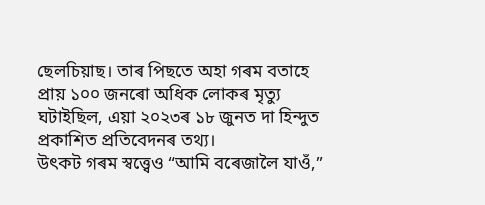ছেলচিয়াছ। তাৰ পিছতে অহা গৰম বতাহে প্ৰায় ১০০ জনৰো অধিক লোকৰ মৃত্যু ঘটাইছিল, এয়া ২০২৩ৰ ১৮ জুনত দা হিন্দুত প্ৰকাশিত প্ৰতিবেদনৰ তথ্য।
উৎকট গৰম স্বত্ত্বেও “আমি বৰেজালৈ যাওঁ,”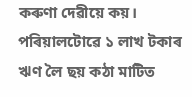কৰুণা দেৱীয়ে কয়। পৰিয়ালটোৱে ১ লাখ টকাৰ ঋণ লৈ ছয় কঠা মাটিত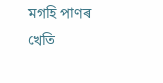মগহি পাণৰ খেতি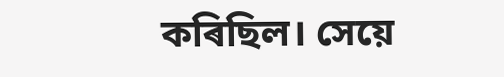কৰিছিল। সেয়ে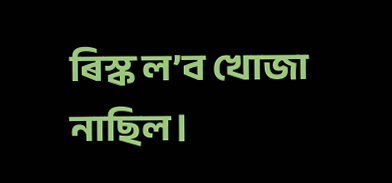ৰিস্ক ল’ব খোজা নাছিল।